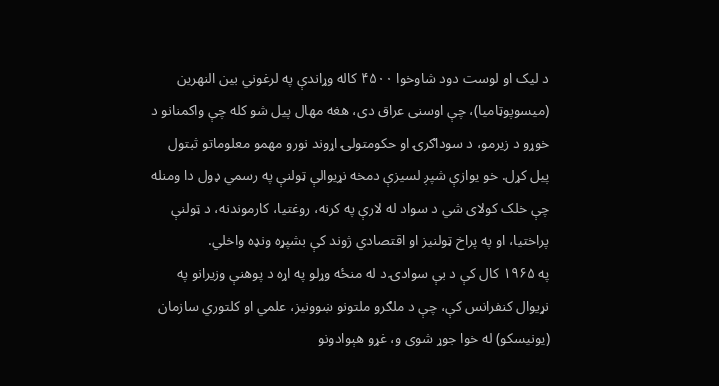د لیک او لوست دود شاوخوا ۴۵۰۰ کاله وړاندې په لرغوني بین النهرین (میسوپوټامیا)، چې اوسنی عراق دی، هغه مهال پیل شو کله چې واکمنانو د خوړو د زیرمو، د سوداګرۍ او حکومتولۍ اړوند نورو مهمو معلوماتو ثبتول پیل کړل. خو یوازې شپږ لسیزې دمخه نړیوالې ټولنې په رسمي ډول دا ومنله چې خلک کولای شي د سواد له لارې په کرنه، روغتیا، کارموندنه، د ټولنې پراختیا، او په پراخ ټولنیز او اقتصادي ژوند کې بشپړه ونډه واخلي.
په ۱۹۶۵ کال کې د بې سوادۍ د له منځه وړلو په اړه د پوهنې وزیرانو په نړیوال کنفرانس کې، چې د ملګرو ملتونو ښوونیز، علمي او کلتوري سازمان (یونیسکو) له خوا جوړ شوی و، غړو هېوادونو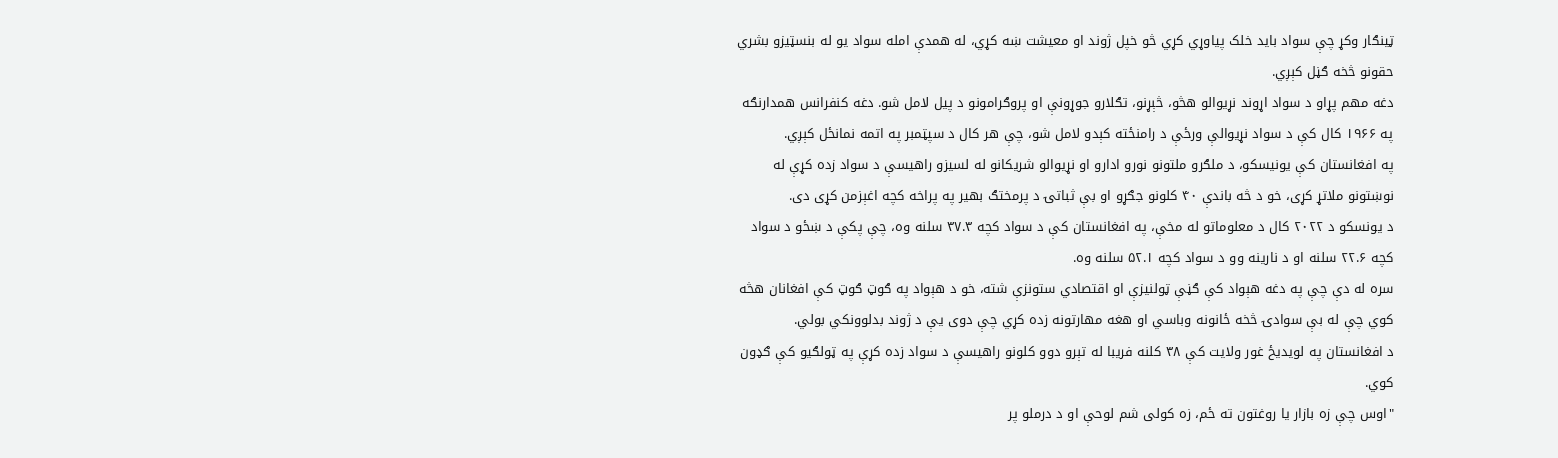ټینګار وکړ چې سواد باید خلک پیاوړي کړي څو خپل ژوند او معیشت ښه کړي، له همدې امله سواد یو له بنسټیزو بشري حقونو څخه ګڼل کېږي.
دغه مهم پړاو د سواد اړوند نړیوالو هڅو، څېړنو، تګلارو جوړونې او پروګرامونو د پیل لامل شو. دغه کنفرانس همدارنګه په ۱۹۶۶ کال کې د سواد نړیوالې ورځې د رامنځته کېدو لامل شو، چې هر کال د سپټمبر په اتمه نمانځل کېږي.
په افغانستان کې یونیسکو، د ملګرو ملتونو نورو ادارو او نړیوالو شریکانو له لسیزو راهیسې د سواد زده کړې له نوښتونو ملاتړ کړی، خو د څه باندې ۴۰ کلونو جګړو او بې ثباتۍ د پرمختګ بهیر په پراخه کچه اغېزمن کړی دی.
د یونسکو د ۲۰۲۲ کال د معلوماتو له مخې، په افغانستان کې د سواد کچه ۳۷.۳ سلنه وه، چې پکې د ښځو د سواد کچه ۲۲.۶ سلنه او د نارینه وو د سواد کچه ۵۲.۱ سلنه وه.
سره له دې چې په دغه هېواد کې ګڼې ټولنیزې او اقتصادي ستونزې شته، خو د هېواد په ګوټ ګوټ کې افغانان هڅه کوي چې له بې سوادۍ څخه ځانونه وباسي او هغه مهارتونه زده کړي چې دوی یې د ژوند بدلوونکي بولي.
د افغانستان په لویدیځ غور ولایت کې ۳۸ کلنه فریبا له تېرو دوو کلونو راهیسې د سواد زده کړې په ټولګیو کې ګډون کوي.
"اوس چې زه بازار یا روغتون ته ځم، زه کولی شم لوحې او د درملو پر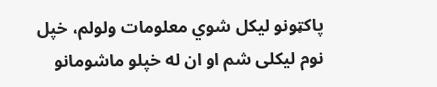پاکټونو لیکل شوي معلومات ولولم، خپل نوم لیکلی شم او ان له خپلو ماشومانو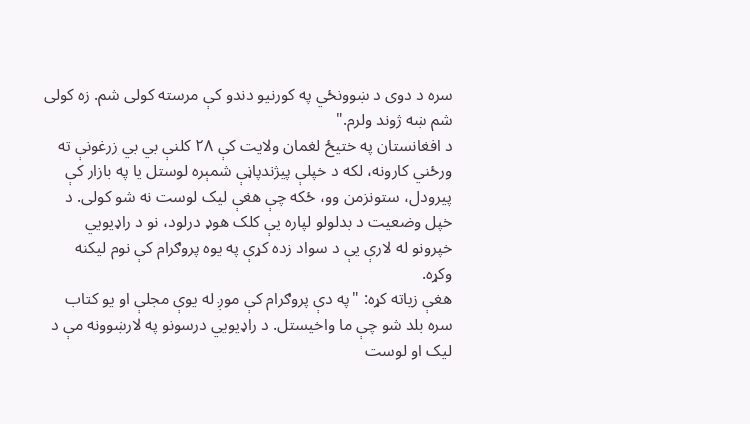سره د دوی د ښوونځي په کورنیو دندو کې مرسته کولی شم. زه کولی شم ښه ژوند ولرم."
د افغانستان په ختیځ لغمان ولایت کې ۲۸ کلنې بي بي زرغونې ته ورځني کارونه، لکه د خپلې پیژندپاڼې شمېره لوستل یا په بازار کې پیرودل، ستونزمن وو، ځکه چې هغې لیک لوست نه شو کولی. د خپل وضعیت د بدلولو لپاره یې کلک هوډ درلود، نو د راډیويي خپرونو له لارې یې د سواد زده کړې په یوه پروګرام کې نوم لیکنه وکړه.
هغې زیاته کړه: "په دې پروګرام کې موږ له یوې مجلې او یو کتاب سره بلد شو چې ما واخیستل. د راډیويي درسونو په لارښوونه مې د لیک او لوست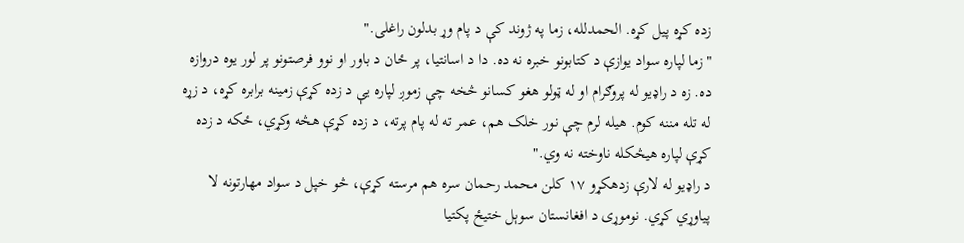زده کړه پیل کړه. الحمدلله، زما په ژوند کې د پام وړ بدلون راغلی."
"زما لپاره سواد یوازې د کتابونو خبره نه ده. دا د اسانتیا، پر ځان د باور او نوو فرصتونو پر لور یوه دروازه ده. زه د راډیو له پروګرام او له ټولو هغو کسانو څخه چې زموږ لپاره یې د زده کړې زمینه برابره کړه، د زړه له تله مننه کوم. هیله لرم چې نور خلک هم، عمر ته له پام پرته، د زده کړې هڅه وکړي، ځکه د زده کړې لپاره هیڅکله ناوخته نه وي."
د راډیو له لارې زدهکړو ۱۷ کلن محمد رحمان سره هم مرسته کړې، څو خپل د سواد مهارتونه لا پیاوړي کړي. نوموړی د افغانستان سوېل ختیځ پکتیا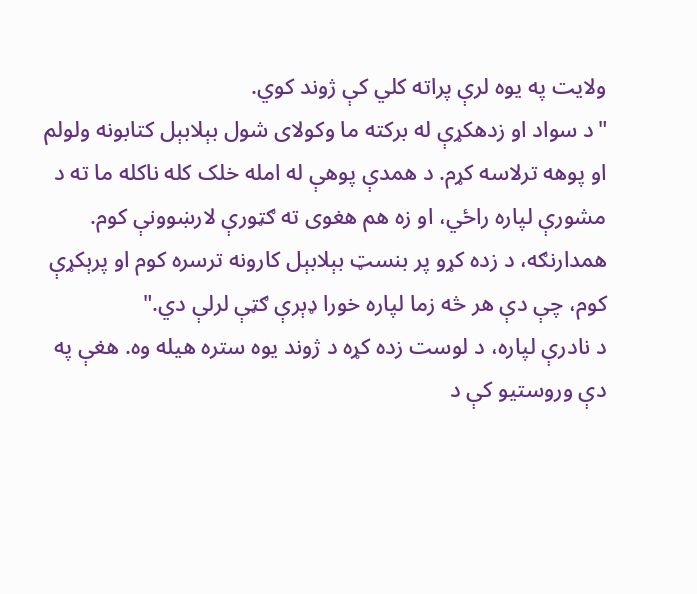ولایت په یوه لرې پراته کلي کې ژوند کوي.
"د سواد او زدهکړې له برکته ما وکولای شول بېلابېل کتابونه ولولم او پوهه ترلاسه کړم. د همدې پوهې له امله خلک کله ناکله ما ته د مشورې لپاره راځي، او زه هم هغوی ته ګټورې لارښوونې کوم. همدارنګه، د زده کړو پر بنسټ بېلابېل کارونه ترسره کوم او پرېکړې کوم، چې دې هر څه زما لپاره خورا ډېرې ګټې لرلې دي."
د نادرې لپاره، د لوست زده کړه د ژوند یوه ستره هیله وه. هغې په دې وروستیو کې د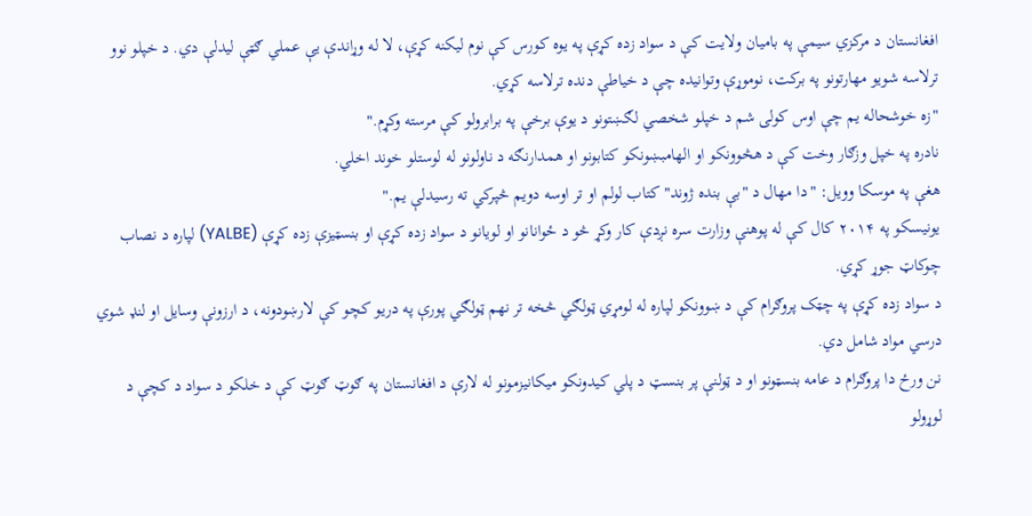افغانستان د مرکزي سیمې په بامیان ولایت کې د سواد زده کړې په یوه کورس کې نوم لیکنه کړې، لا له وړاندې یې عملي ګټې لیدلې دي. د خپلو نوو ترلاسه شویو مهارتونو په برکت، نوموړې وتوانیده چې د خیاطې دنده ترلاسه کړي.
"زه خوشحاله یم چې اوس کولی شم د خپلو شخصي لګښتونو د یوې برخې په برابرولو کې مرسته وکړم."
نادره په خپل وزګار وخت کې د هڅوونکو او الهامبښونکو کتابونو او همدارنګه د ناولونو له لوستلو خوند اخلي.
هغې په موسکا وویل: "دا مهال د "بې بنده ژوند" کتاب لولم او تر اوسه دویم څپرکي ته رسیدلې یم."
یونیسکو په ۲۰۱۴ کال کې له پوهنې وزارت سره نږدې کار وکړ څو د ځوانانو او لويانو د سواد زده کړې او بنسټیزې زده کړې (YALBE) لپاره د نصاب چوکاټ جوړ کړي.
د سواد زده کړې په چټک پروګرام کې د ښوونکو لپاره له لومړي ټولګي څخه تر نهم ټولګي پورې په دریو کچو کې لارښودونه، د ارزونې وسایل او لنډ شوي درسي مواد شامل دي.
نن ورځ دا پروګرام د عامه بنسټونو او د ټولنې پر بنسټ د پلي کیدونکو میکانیزمونو له لارې د افغانستان په ګوټ ګوټ کې د خلکو د سواد د کچې د لوړولو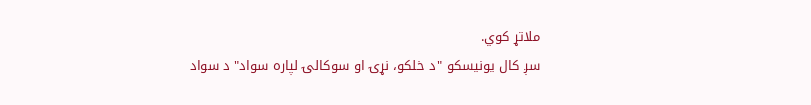ملاتړ کوي.
سږ کال یونیسکو "د خلکو، نړۍ او سوکالۍ لپاره سواد" د سواد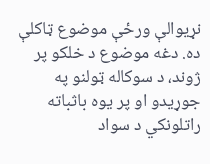نړیوالې ورځې موضوع ټاکلې ده. دغه موضوع د خلکو پر ژوند، د سوکاله ټولنو په جوړیدو او پر یوه باثباته راتلونکي د سواد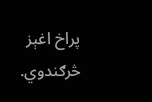پراخ اغېز څرګندوي.